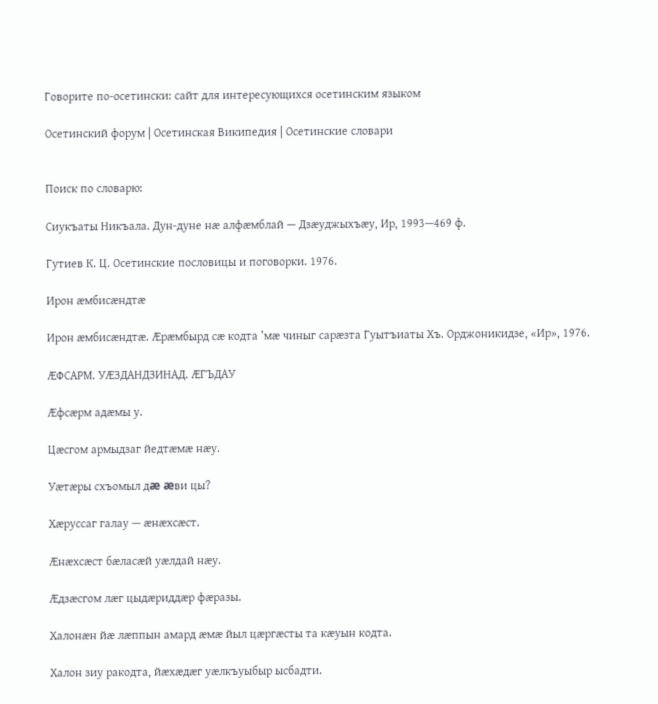Говорите по-осетински: сайт для интересующихся осетинским языком

Осетинский форум | Осетинская Википедия | Осетинские словари


Поиск по словарю:

Сиукъаты Никъала. Дун-дуне нæ алфæмблай — Дзæуджыхъæу, Ир, 1993—469 ф.

Гутиев К. Ц. Осетинские пословицы и поговорки. 1976.

Ирон æмбисæндтæ

Ирон æмбисæндтæ. Æрæмбырд сæ кодта ’мæ чиныг сарæзта Гуытъиаты Хъ. Орджоникидзе, «Ир», 1976.

ÆФСАРМ. УÆЗДАНДЗИНАД. ÆГЪДАУ

Æфсæрм адæмы у.

Цæсгом армыдзаг йедтæмæ нæу.

Уæтæры схъомыл дæ æви цы?

Хæруссаг галау — æнæхсæст.

Æнæхсæст бæласæй уæлдай нæу.

Æдзæсгом лæг цыдæриддæр фæразы.

Халонæн йæ лæппын амард æмæ йыл цæргæсты та кæуын кодта.

Халон зиу ракодта, йæхæдæг уæлкъуыбыр ысбадти.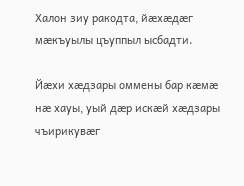Халон зиу ракодта, йæхæдæг мæкъуылы цъуппыл ысбадти.

Йæхи хæдзары оммены бар кæмæ нæ хауы, уый дæр искæй хæдзары чъирикувæг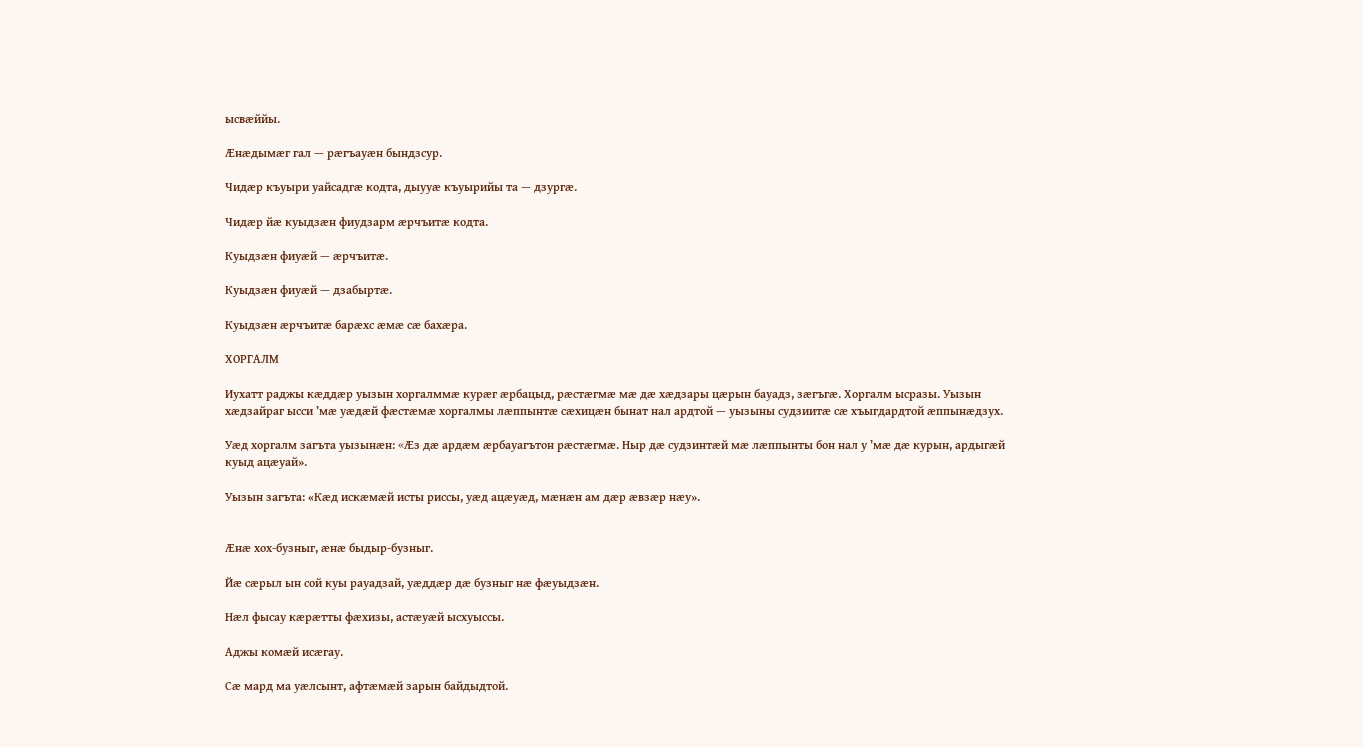ысвæййы.

Æнæдымæг гал — рæгъауæн бындзсур.

Чидæр къуыри уайсадгæ кодта, дыууæ къуырийы та — дзургæ.

Чидæр йæ куыдзæн фиудзарм æрчъитæ кодта.

Куыдзæн фиуæй — æрчъитæ.

Куыдзæн фиуæй — дзабыртæ.

Куыдзæн æрчъитæ барæхс æмæ сæ бахæра.

ХОРГАЛМ

Иухатт раджы кæддæр уызын хоргалммæ курæг æрбацыд, рæстæгмæ мæ дæ хæдзары цæрын бауадз, зæгъгæ. Хоргалм ысразы. Уызын хæдзайраг ысси ’мæ уæдæй фæстæмæ хоргалмы лæппынтæ сæхицæн бынат нал ардтой — уызыны судзиитæ сæ хъыгдардтой æппынæдзух.

Уæд хоргалм загъта уызынæн: «Æз дæ ардæм æрбауагътон рæстæгмæ. Ныр дæ судзинтæй мæ лæппынты бон нал у ’мæ дæ курын, ардыгæй куыд ацæуай».

Уызын загъта: «Кæд искæмæй исты риссы, уæд ацæуæд, мæнæн ам дæр æвзæр нæу».


Æнæ хох-бузныг, æнæ быдыр-бузныг.

Йæ сæрыл ын сой куы рауадзай, уæддæр дæ бузныг нæ фæуыдзæн.

Нæл фысау кæрæтты фæхизы, астæуæй ысхуыссы.

Аджы комæй исæгау.

Сæ мард ма уæлсынт, афтæмæй зарын байдыдтой.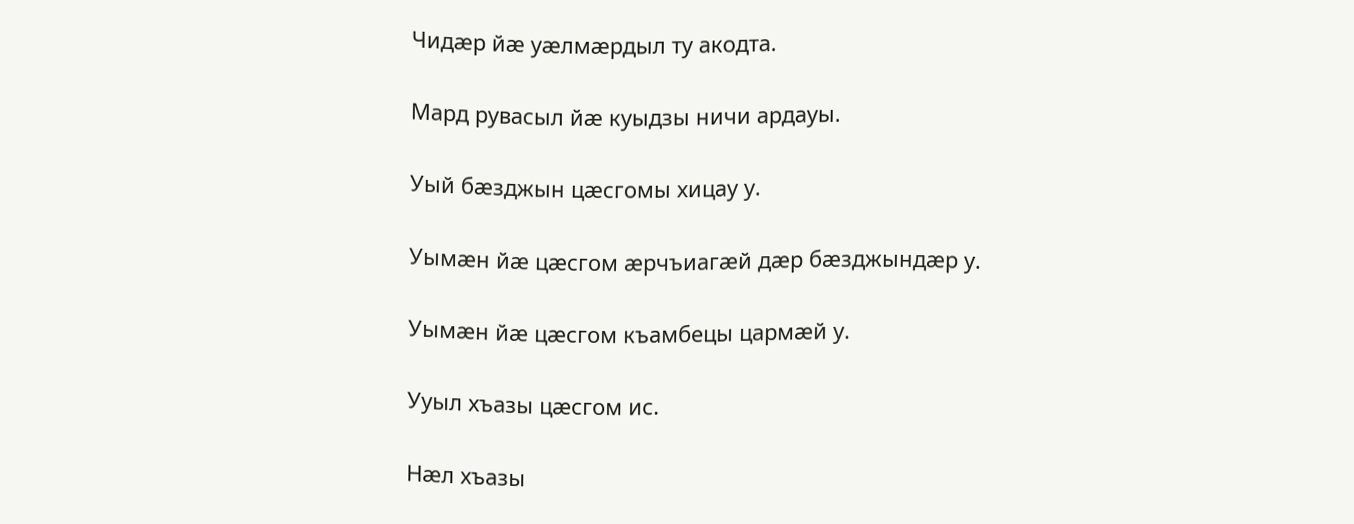Чидæр йæ уæлмæрдыл ту акодта.

Мард рувасыл йæ куыдзы ничи ардауы.

Уый бæзджын цæсгомы хицау у.

Уымæн йæ цæсгом æрчъиагæй дæр бæзджындæр у.

Уымæн йæ цæсгом къамбецы цармæй у.

Ууыл хъазы цæсгом ис.

Нæл хъазы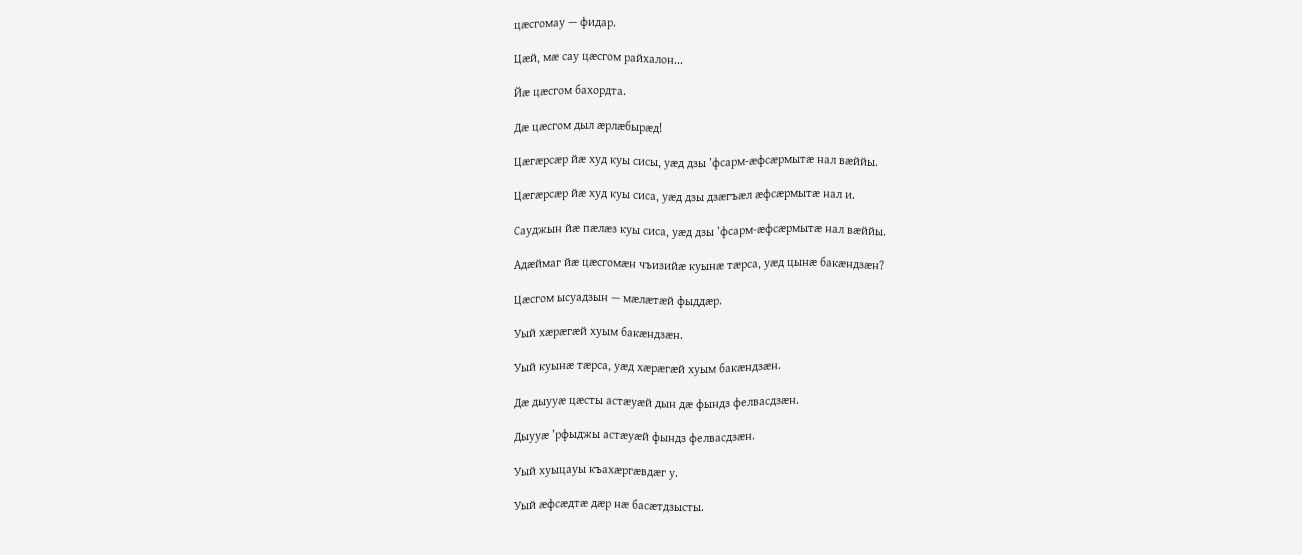цæсгомау — фидар.

Цæй, мæ сау цæсгом райхалон...

Йæ цæсгом бахордта.

Дæ цæсгом дыл æрлæбырæд!

Цæгæрсæр йæ худ куы сисы, уæд дзы ’фсарм-æфсæрмытæ нал вæййы.

Цæгæрсæр йæ худ куы сиса, уæд дзы дзæгъæл æфсæрмытæ нал и.

Сауджын йæ пæлæз куы сиса, уæд дзы ’фсарм-æфсæрмытæ нал вæййы.

Адæймаг йæ цæсгомæн чъизийæ куынæ тæрса, уæд цынæ бакæндзæн?

Цæсгом ысуадзын — мæлæтæй фыддæр.

Уый хæрæгæй хуым бакæндзæн.

Уый куынæ тæрса, уæд хæрæгæй хуым бакæндзæн.

Дæ дыууæ цæсты астæуæй дын дæ фындз фелвасдзæн.

Дыууæ ’рфыджы астæуæй фындз фелвасдзæн.

Уый хуыцауы къахæргæвдæг у.

Уый æфсæдтæ дæр нæ басæтдзысты.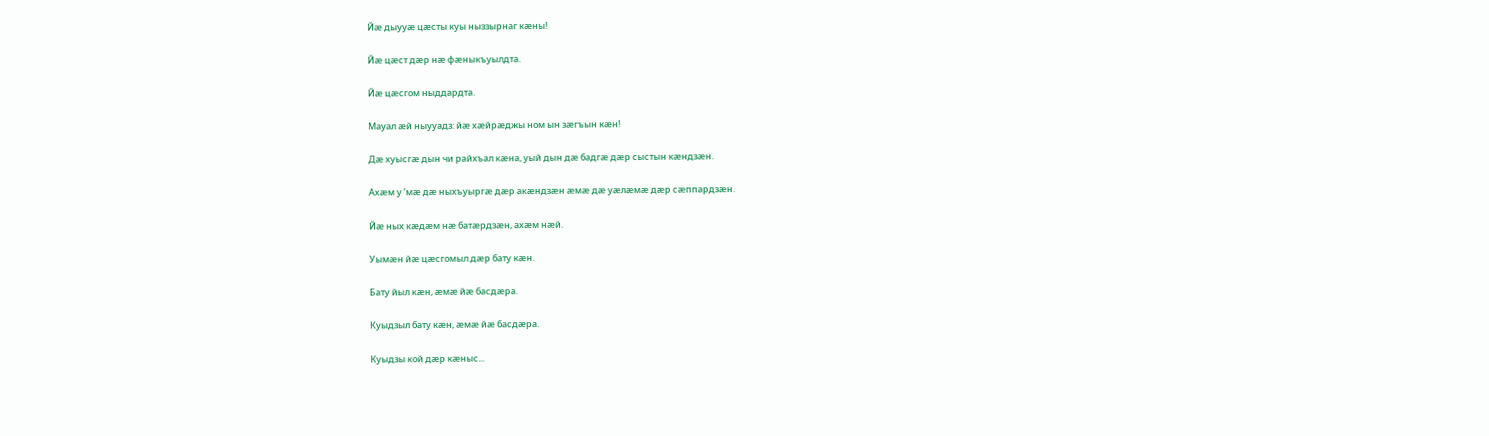Йæ дыууæ цæсты куы ныззырнаг кæны!

Йæ цæст дæр нæ фæныкъуылдта.

Йæ цæсгом ныддардта.

Мауал æй ныууадз: йæ хæйрæджы ном ын зæгъын кæн!

Дæ хуысгæ дын чи райхъал кæна, уый дын дæ бадгæ дæр сыстын кæндзæн.

Ахæм у ’мæ дæ ныхъуыргæ дæр акæндзæн æмæ дæ уæлæмæ дæр сæппардзæн.

Йæ ных кæдæм нæ батæрдзæн, ахæм нæй.

Уымæн йæ цæсгомыл дæр бату кæн.

Бату йыл кæн, æмæ йæ басдæра.

Куыдзыл бату кæн, æмæ йæ басдæра.

Куыдзы кой дæр кæныс...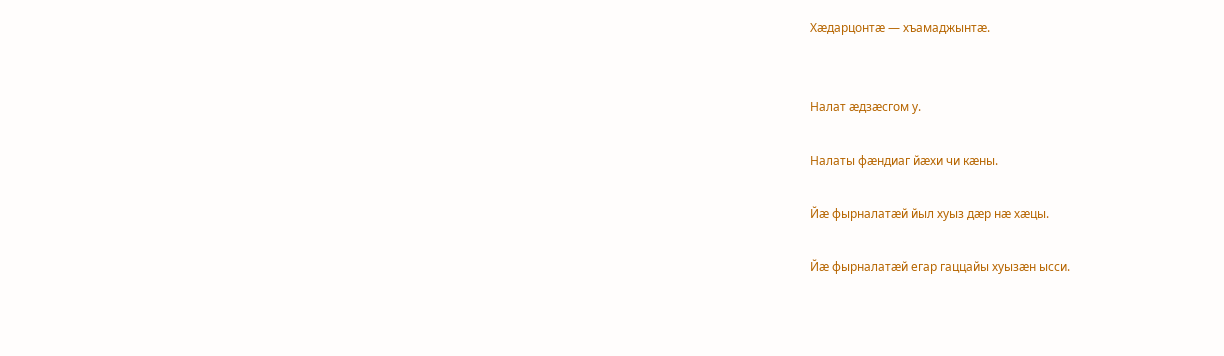Хæдарцонтæ — хъамаджынтæ.


Налат æдзæсгом у.

Налаты фæндиаг йæхи чи кæны.

Йæ фырналатæй йыл хуыз дæр нæ хæцы.

Йæ фырналатæй егар гаццайы хуызæн ысси.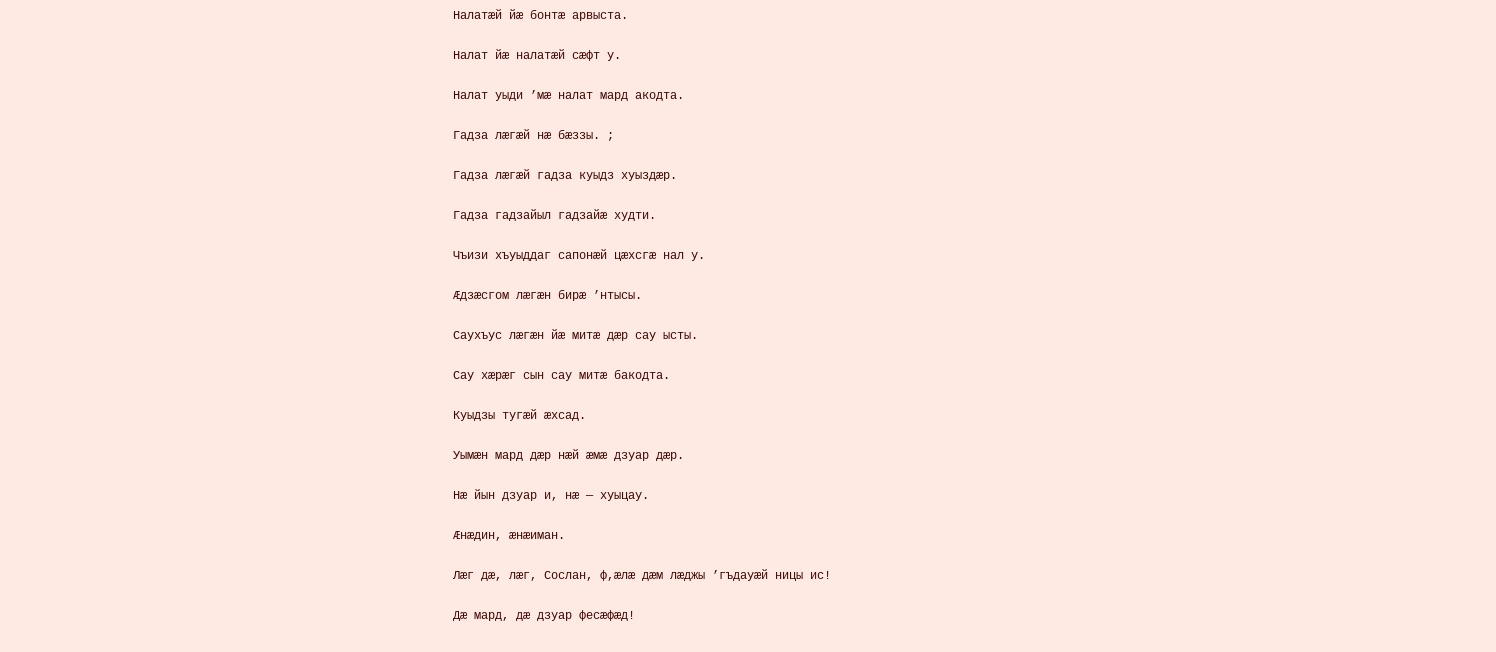Налатæй йæ бонтæ арвыста.

Налат йæ налатæй сæфт у.

Налат уыди ’мæ налат мард акодта.

Гадза лæгæй нæ бæззы. ;

Гадза лæгæй гадза куыдз хуыздæр.

Гадза гадзайыл гадзайæ худти.

Чъизи хъуыддаг сапонæй цæхсгæ нал у.

Æдзæсгом лæгæн бирæ ’нтысы.

Саухъус лæгæн йæ митæ дæр сау ысты.

Сау хæрæг сын сау митæ бакодта.

Куыдзы тугæй æхсад.

Уымæн мард дæр нæй æмæ дзуар дæр.

Нæ йын дзуар и, нæ — хуыцау.

Æнæдин, æнæиман.

Лæг дæ, лæг, Сослан, ф,æлæ дæм лæджы ’гъдауæй ницы ис!

Дæ мард, дæ дзуар фесæфæд!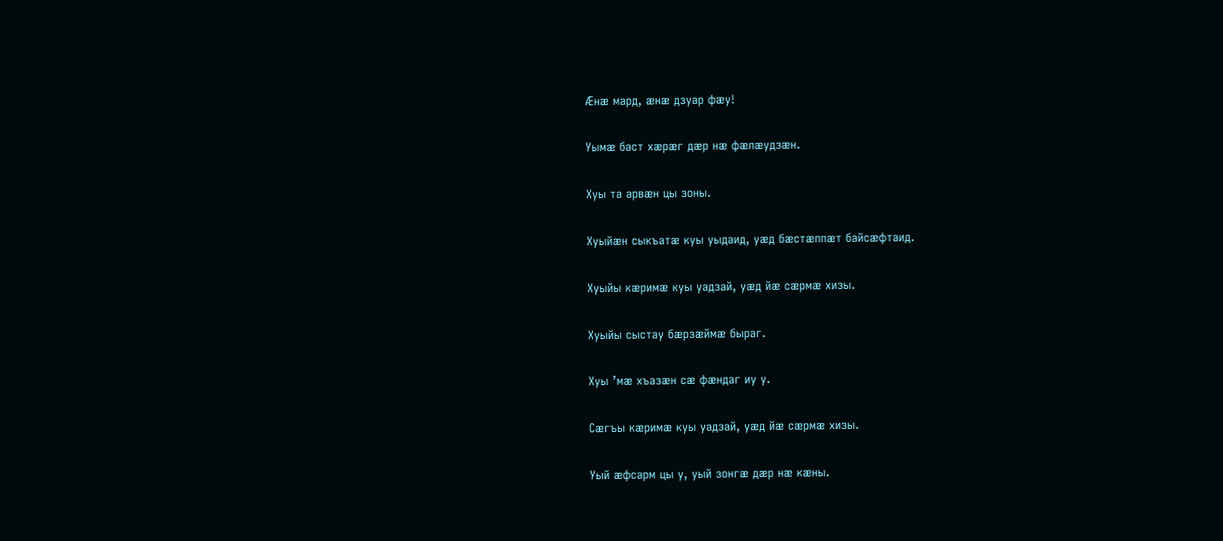Æнæ мард, æнæ дзуар фæу!

Уымæ баст хæрæг дæр нæ фæлæудзæн.

Хуы та арвæн цы зоны.

Хуыйæн сыкъатæ куы уыдаид, уæд бæстæппæт байсæфтаид.

Хуыйы кæримæ куы уадзай, уæд йæ сæрмæ хизы.

Хуыйы сыстау бæрзæймæ быраг.

Хуы ’мæ хъазæн сæ фæндаг иу у.

Сæгъы кæримæ куы уадзай, уæд йæ сæрмæ хизы.

Уый æфсарм цы у, уый зонгæ дæр нæ кæны.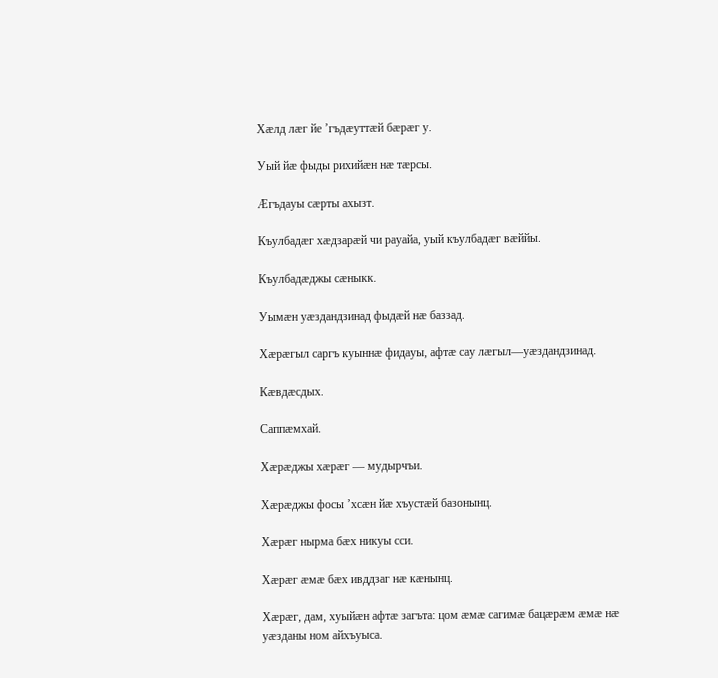Хæлд лæг йе ’гъдæуттæй бæрæг у.

Уый йæ фыды рихийæн нæ тæрсы.

Æгъдауы сæрты ахызт.

Къулбадæг хæдзарæй чи рауайа, уый къулбадæг вæййы.

Къулбадæджы сæныкк.

Уымæн уæздандзинад фыдæй нæ баззад.

Хæрæгыл саргъ куыннæ фидауы, афтæ сау лæгыл—уæздандзинад.

Кæвдæсдых.

Саппæмхай.

Хæрæджы хæрæг — мудырчъи.

Хæрæджы фосы ’хсæн йæ хъустæй базонынц.

Хæрæг нырма бæх никуы сси.

Хæрæг æмæ бæх ивддзаг нæ кæнынц.

Хæрæг, дам, хуыйæн афтæ загъта: цом æмæ сагимæ бацæрæм æмæ нæ уæзданы ном айхъуыса.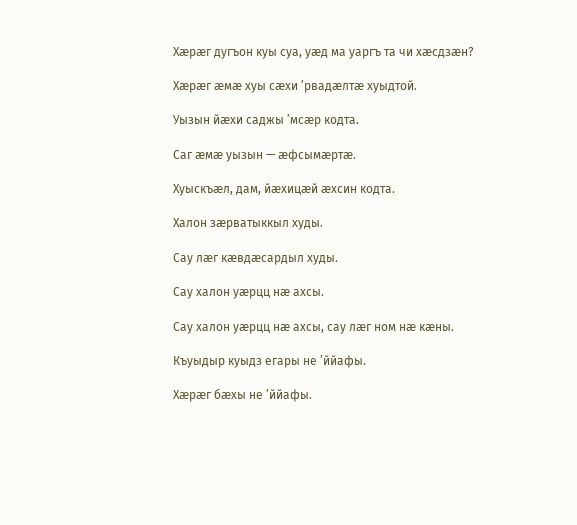Хæрæг дугъон куы суа, уæд ма уаргъ та чи хæсдзæн?

Хæрæг æмæ хуы сæхи ’рвадæлтæ хуыдтой.

Уызын йæхи саджы ’мсæр кодта.

Саг æмæ уызын — æфсымæртæ.

Хуыскъæл, дам, йæхицæй æхсин кодта.

Халон зæрватыккыл худы.

Сау лæг кæвдæсардыл худы.

Сау халон уæрцц нæ ахсы.

Сау халон уæрцц нæ ахсы, сау лæг ном нæ кæны.

Къуыдыр куыдз егары не ’ййафы.

Хæрæг бæхы не ’ййафы.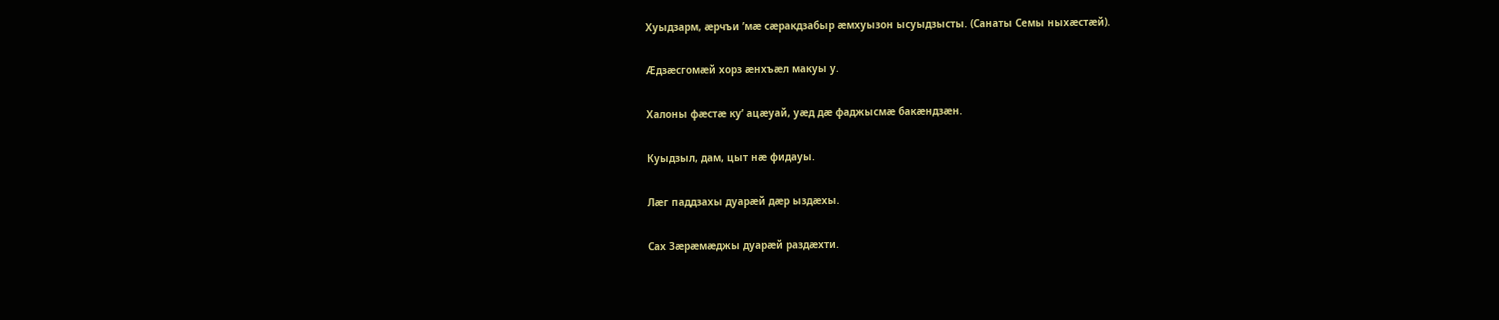Хуыдзарм, æрчъи ’мæ сæракдзабыр æмхуызон ысуыдзысты. (Санаты Семы ныхæстæй).

Æдзæсгомæй хорз æнхъæл макуы у.

Халоны фæстæ ку’ ацæуай, уæд дæ фаджысмæ бакæндзæн.

Куыдзыл, дам, цыт нæ фидауы.

Лæг паддзахы дуарæй дæр ыздæхы.

Сах Зæрæмæджы дуарæй раздæхти.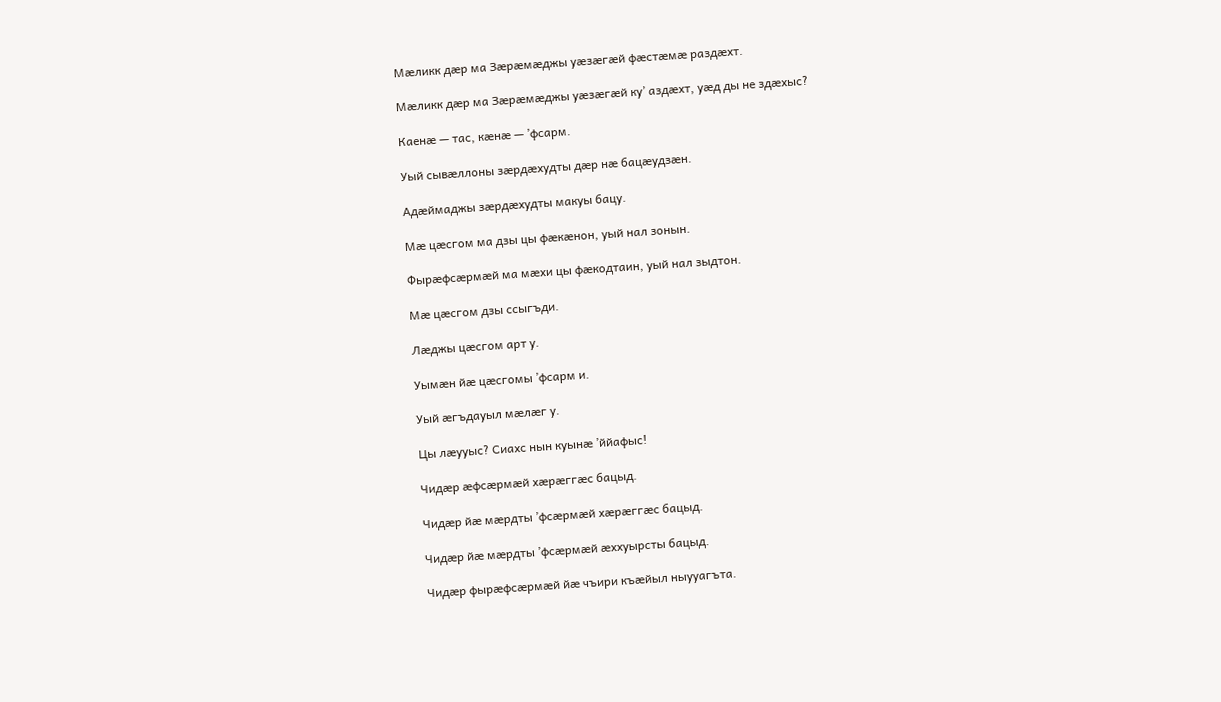Мæликк дæр ма Зæрæмæджы уæзæгæй фæстæмæ раздæхт.

Мæликк дæр ма Зæрæмæджы уæзæгæй ку’ аздæхт, уæд ды не здæхыс?

Каенæ — тас, кæнæ — ’фсарм.

Уый сывæллоны зæрдæхудты дæр нæ бацæудзæн.

Адæймаджы зæрдæхудты макуы бацу.

Мæ цæсгом ма дзы цы фæкæнон, уый нал зонын.

Фырæфсæрмæй ма мæхи цы фæкодтаин, уый нал зыдтон.

Мæ цæсгом дзы ссыгъди.

Лæджы цæсгом арт у.

Уымæн йæ цæсгомы ’фсарм и.

Уый æгъдауыл мæлæг у.

Цы лæууыс? Сиахс нын куынæ ’ййафыс!

Чидæр æфсæрмæй хæрæггæс бацыд.

Чидæр йæ мæрдты ’фсæрмæй хæрæггæс бацыд.

Чидæр йæ мæрдты ’фсæрмæй æххуырсты бацыд.

Чидæр фырæфсæрмæй йæ чъири къæйыл ныууагъта.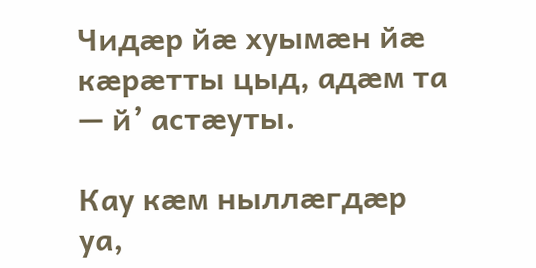Чидæр йæ хуымæн йæ кæрæтты цыд, адæм та — й’ астæуты.

Кау кæм ныллæгдæр уа,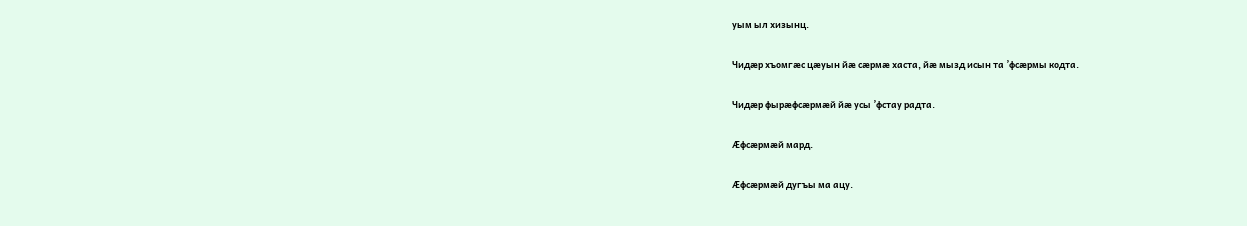уым ыл хизынц.

Чидæр хъомгæс цæуын йæ сæрмæ хаста, йæ мызд исын та ’фсæрмы кодта.

Чидæр фырæфсæрмæй йæ усы ’фстау радта.

Æфсæрмæй мард.

Æфсæрмæй дугъы ма ацу.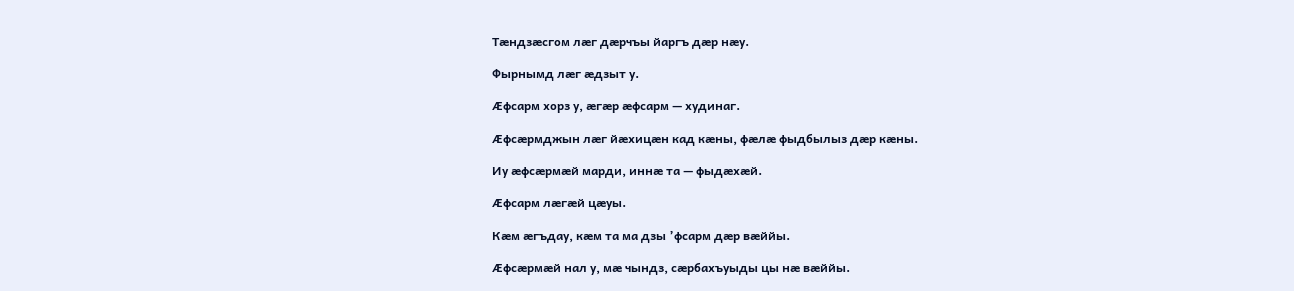Тæндзæсгом лæг дæрчъы йаргъ дæр нæу.

Фырнымд лæг æдзыт у.

Æфсарм хорз у, æгæр æфсарм — худинаг.

Æфсæрмджын лæг йæхицæн кад кæны, фæлæ фыдбылыз дæр кæны.

Иу æфсæрмæй марди, иннæ та — фыдæхæй.

Æфсарм лæгæй цæуы.

Кæм æгъдау, кæм та ма дзы ’фсарм дæр вæййы.

Æфсæрмæй нал у, мæ чындз, сæрбахъуыды цы нæ вæййы.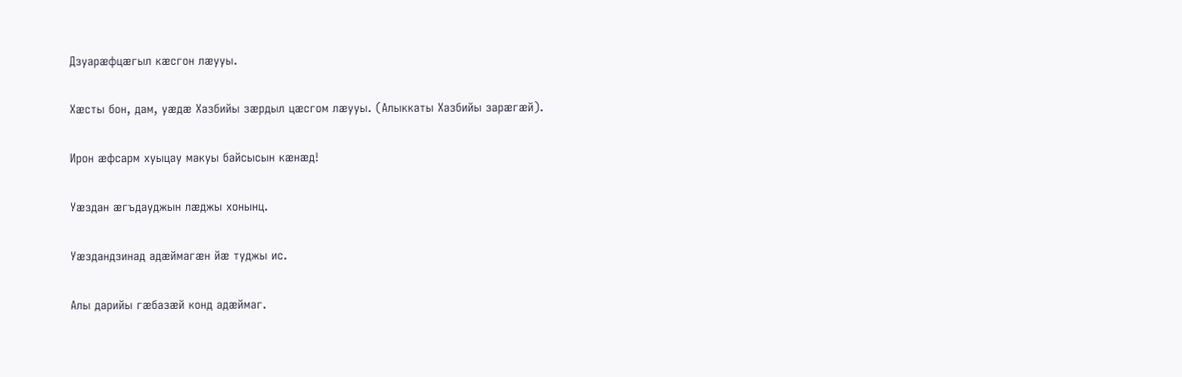Дзуарæфцæгыл кæсгон лæууы.

Хæсты бон, дам, уæдæ Хазбийы зæрдыл цæсгом лæууы. (Алыккаты Хазбийы зарæгæй).

Ирон æфсарм хуыцау макуы байсысын кæнæд!

Уæздан æгъдауджын лæджы хонынц.

Уæздандзинад адæймагæн йæ туджы ис.

Алы дарийы гæбазæй конд адæймаг.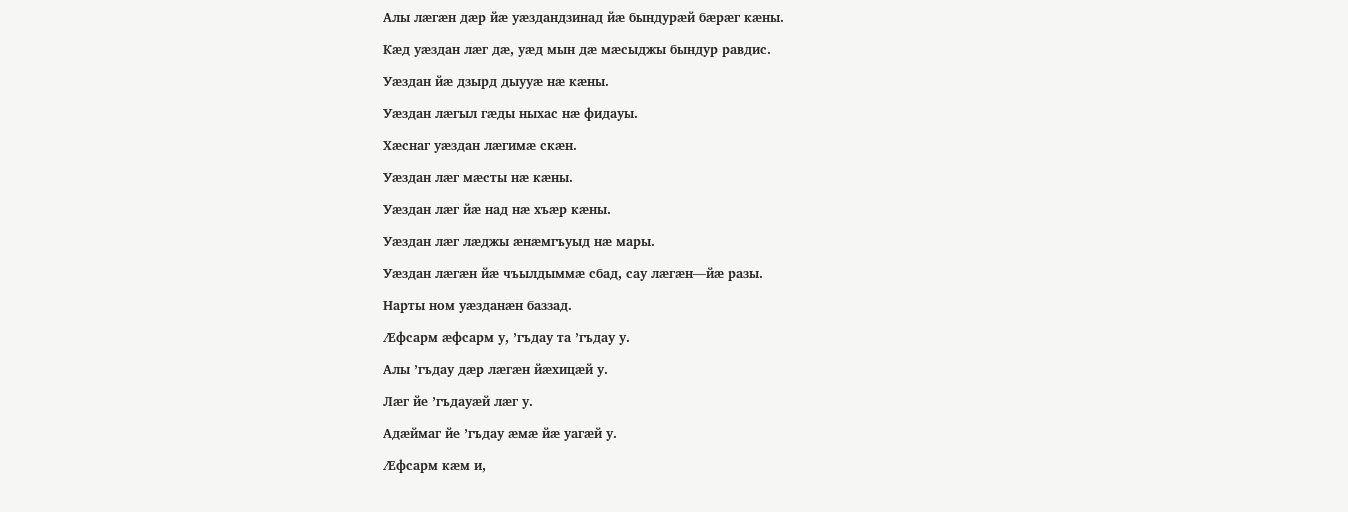Алы лæгæн дæр йæ уæздандзинад йæ бындурæй бæрæг кæны.

Кæд уæздан лæг дæ, уæд мын дæ мæсыджы бындур равдис.

Уæздан йæ дзырд дыууæ нæ кæны.

Уæздан лæгыл гæды ныхас нæ фидауы.

Хæснаг уæздан лæгимæ скæн.

Уæздан лæг мæсты нæ кæны.

Уæздан лæг йæ над нæ хъæр кæны.

Уæздан лæг лæджы æнæмгъуыд нæ мары.

Уæздан лæгæн йæ чъылдыммæ сбад, сау лæгæн—йæ разы.

Нарты ном уæзданæн баззад.

Æфсарм æфсарм у, ’гъдау та ’гъдау у.

Алы ’гъдау дæр лæгæн йæхицæй у.

Лæг йе ’гъдауæй лæг у.

Адæймаг йе ’гъдау æмæ йæ уагæй у.

Æфсарм кæм и,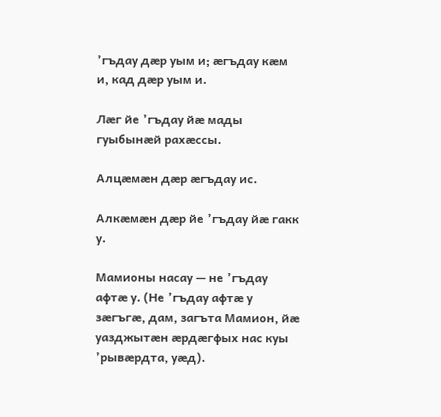’гъдау дæр уым и; æгъдау кæм и, кад дæр уым и.

Лæг йе ’гъдау йæ мады гуыбынæй рахæссы.

Алцæмæн дæр æгъдау ис.

Алкæмæн дæр йе ’гъдау йæ гакк у.

Мамионы насау — не ’гъдау афтæ у. (Не ’гъдау афтæ у зæгъгæ, дам, загъта Мамион, йæ уазджытæн æрдæгфых нас куы ’рывæрдта, уæд).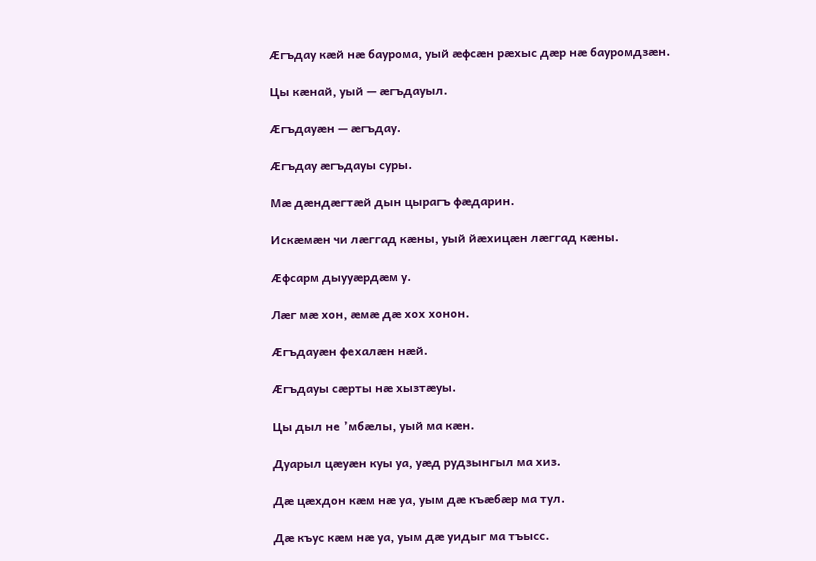Æгъдау кæй нæ баурома, уый æфсæн рæхыс дæр нæ бауромдзæн.

Цы кæнай, уый — æгъдауыл.

Æгъдауæн — æгъдау.

Æгъдау æгъдауы суры.

Мæ дæндæгтæй дын цырагъ фæдарин.

Искæмæн чи лæггад кæны, уый йæхицæн лæггад кæны.

Æфсарм дыууæрдæм у.

Лæг мæ хон, æмæ дæ хох хонон.

Æгъдауæн фехалæн нæй.

Æгъдауы сæрты нæ хызтæуы.

Цы дыл не ’мбæлы, уый ма кæн.

Дуарыл цæуæн куы уа, уæд рудзынгыл ма хиз.

Дæ цæхдон кæм нæ уа, уым дæ къæбæр ма тул.

Дæ къус кæм нæ уа, уым дæ уидыг ма тъысс.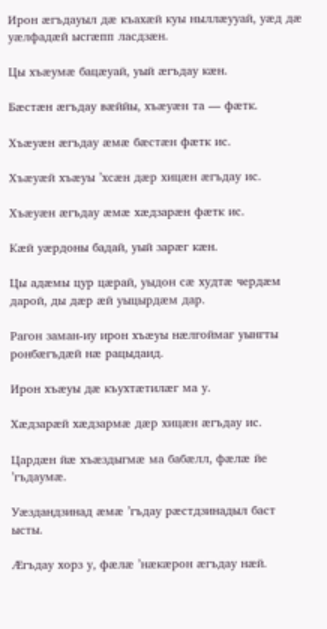Ирон æгъдауыл дæ къахæй куы ныллæууай, уæд дæ уæлфадæй ысгæпп ласдзæн.

Цы хъæумæ бацæуай, уый æгъдау кæн.

Бæстæн æгъдау вæййы, хъæуæн та — фæтк.

Хъæуæн æгъдау æмæ бæстæн фæтк ис.

Хъæуæй хъæуы ’хсæн дæр хицæн æгъдау ис.

Хъæуæн æгъдау æмæ хæдзарæн фæтк ис.

Кæй уæрдоны бадай, уый зарæг кæн.

Цы адæмы цур цæрай, уыдон сæ худтæ чердæм дарой, ды дæр æй уыцырдæм дар.

Рагон заман-иу ирон хъæуы нæлгоймаг уынгты ронбæгъдæй нæ рацыдаид.

Ирон хъæуы дæ къухтæтилæг ма у.

Хæдзарæй хæдзармæ дæр хицæн æгъдау ис.

Цардæн йæ хъæздыгмæ ма бабæлл, фæлæ йе ’гъдаумæ.

Уæздандзинад æмæ ’гъдау рæстдзинадыл баст ысты.

Æгъдау хорз у, фæлæ ’нæкæрон æгъдау нæй.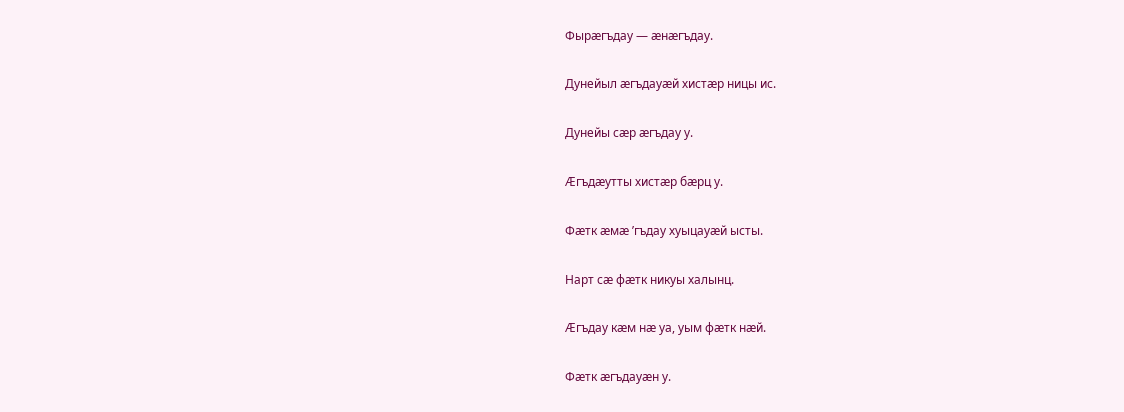Фырæгъдау — æнæгъдау.

Дунейыл æгъдауæй хистæр ницы ис.

Дунейы сæр æгъдау у.

Æгъдæутты хистæр бæрц у.

Фæтк æмæ ’гъдау хуыцауæй ысты.

Нарт сæ фæтк никуы халынц.

Æгъдау кæм нæ уа, уым фæтк нæй.

Фæтк æгъдауæн у.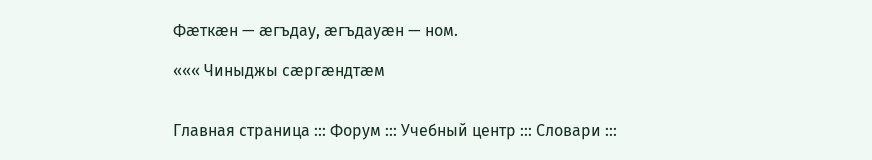Фæткæн — æгъдау, æгъдауæн — ном.

««« Чиныджы сæргæндтæм


Главная страница ::: Форум ::: Учебный центр ::: Словари :::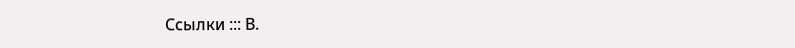Ссылки ::: В.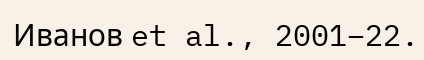Иванов et al., 2001–22.